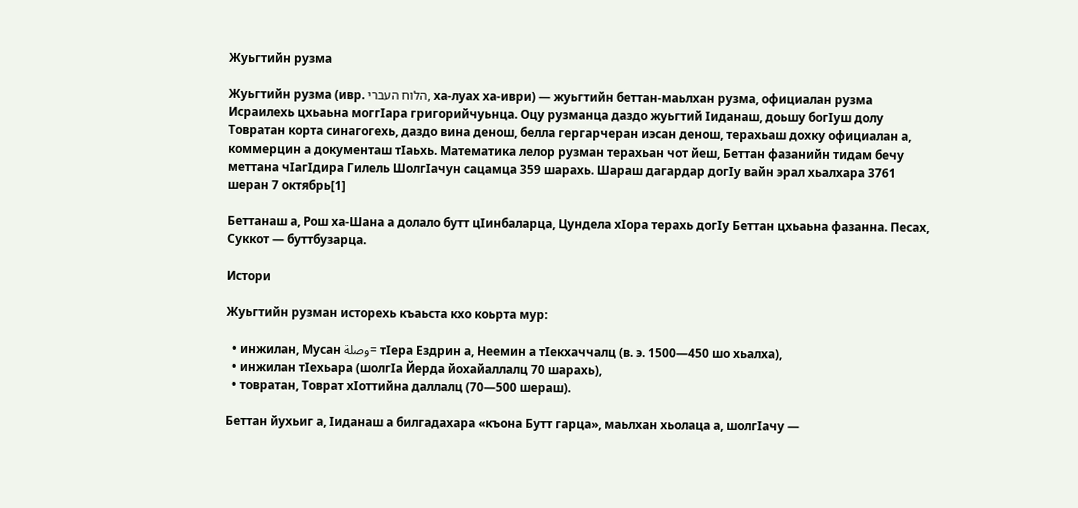Жуьгтийн рузма

Жуьгтийн рузма (ивр. הלוח העברי, ха-луах ха-иври) — жуьгтийн беттан-маьлхан рузма, официалан рузма Исраилехь цхьаьна моггӀара григорийчуьнца. Оцу рузманца даздо жуьгтий Ӏиданаш, доьшу богӀуш долу Товратан корта синагогехь, даздо вина денош, белла гергарчеран иэсан денош, терахьаш дохку официалан а, коммерцин а документаш тӀаьхь. Математика лелор рузман терахьан чот йеш, Беттан фазанийн тидам бечу меттана чӀагӀдира Гилель ШолгӀачун сацамца 359 шарахь. Шараш дагардар догӀу вайн эрал хьалхара 3761 шеран 7 октябрь[1]

Беттанаш а, Рош ха-Шана а долало бутт цӀинбаларца, Цундела хӀора терахь догӀу Беттан цхьаьна фазанна. Песах, Суккот — буттбузарца.

Истори

Жуьгтийн рузман исторехь къаьста кхо коьрта мур:

  • инжилан, Мусан وصلة= тӀера Ездрин а, Неемин а тӀекхаччалц (в. э. 1500—450 шо хьалха),
  • инжилан тӀехьара (шолгӀа Йерда йохайаллалц 70 шарахь),
  • товратан, Товрат хӀоттийна даллалц (70—500 шераш).

Беттан йухьиг а, Ӏиданаш а билгадахара «къона Бутт гарца», маьлхан хьолаца а, шолгӀачу —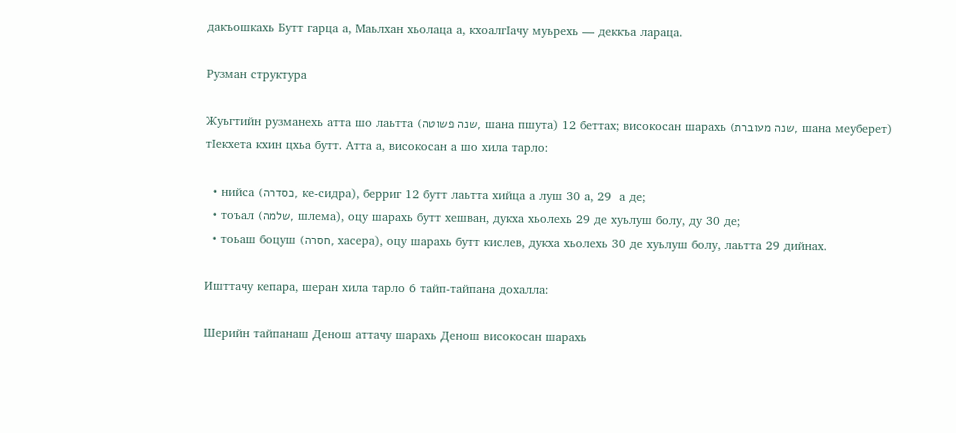дакъошкахь Бутт гарца а, Маьлхан хьолаца а, кхоалгӀачу муьрехь — деккъа лараца.

Рузман структура

Жуьгтийн рузманехь атта шо лаьтта (שנה פשוטה, шана пшута) 12 беттах; високосан шарахь (שנה מעוברת, шана меуберет) тӀекхета кхин цхьа бутт. Атта а, високосан а шо хила тарло:

  • нийса (כסדרה, ке-сидра), берриг 12 бутт лаьтта хийца а луш 30 а, 29  а де;
  • тоъал (שלמה, шлема), оцу шарахь бутт хешван, дукха хьолехь 29 де хуьлуш болу, ду 30 де;
  • тоьаш боцуш (חסרה, хасера), оцу шарахь бутт кислев, дукха хьолехь 30 де хуьлуш болу, лаьтта 29 дийнах.

Ишттачу кепара, шеран хила тарло 6 тайп-тайпана дохалла:

Шерийн тайпанаш Денош аттачу шарахь Денош високосан шарахь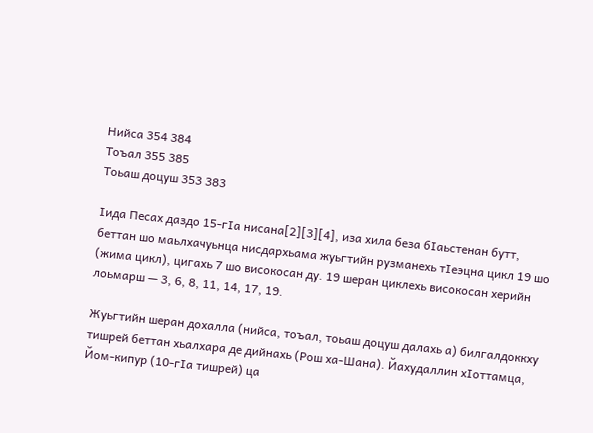Нийса 354 384
Тоъал 355 385
Тоьаш доцуш 353 383

Ӏида Песах даздо 15-гӀа нисана[2][3][4], иза хила беза бӀаьстенан бутт, беттан шо маьлхачуьнца нисдархьама жуьгтийн рузманехь тӀеэцна цикл 19 шо (жима цикл), цигахь 7 шо високосан ду. 19 шеран циклехь високосан херийн лоьмарш — 3, 6, 8, 11, 14, 17, 19.

Жуьгтийн шеран дохалла (нийса, тоъал, тоьаш доцуш далахь а) билгалдоккху тишрей беттан хьалхара де дийнахь (Рош ха-Шана). Йахудаллин хӀоттамца, Йом-кипур (10-гӀа тишрей) ца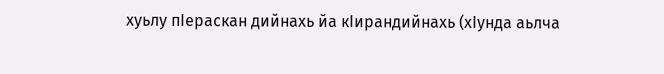хуьлу пӀераскан дийнахь йа кӀирандийнахь (хӀунда аьлча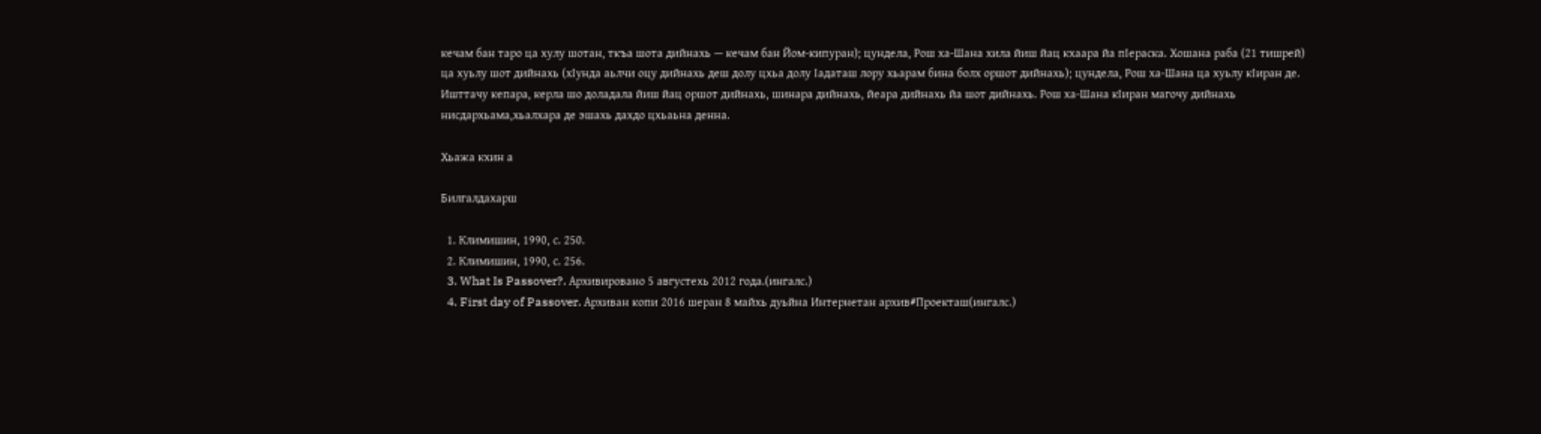кечам бан таро ца хулу шотан, ткъа шота дийнахь — кечам бан Йом-кипуран); цундела, Рош ха-Шана хила йиш йац кхаара йа пӀераска. Хошана раба (21 тишрей) ца хуьлу шот дийнахь (хӀунда аьлчи оцу дийнахь деш долу цхьа долу Ӏадаташ лору хьарам бина болх оршот дийнахь); цундела, Рош ха-Шана ца хуьлу кӀиран де. Ишттачу кепара, керла шо доладала йиш йац оршот дийнахь, шинара дийнахь, йеара дийнахь йа шот дийнахь. Рош ха-Шана кӀиран магочу дийнахь нисдархьама,хьалхара де эшахь дахдо цхьаьна денна.

Хьажа кхин а

Билгалдахарш

  1. Климишин, 1990, с. 250.
  2. Климишин, 1990, с. 256.
  3. What Is Passover?. Архивировано 5 августехь 2012 года.(ингалс.)
  4. First day of Passover. Архиван копи 2016 шеран 8 майхь дуьйна Интернетан архив#Проекташ(ингалс.)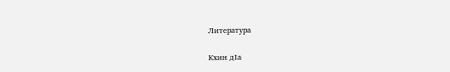Литература

Кхин дӀа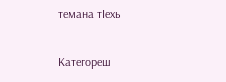темана тӀехь

Категореш